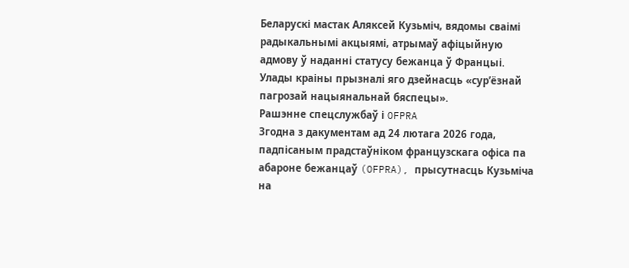Беларускі мастак Аляксей Кузьміч, вядомы сваімі радыкальнымі акцыямі, атрымаў афіцыйную адмову ў наданні статусу бежанца ў Францыі. Улады краіны прызналі яго дзейнасць «сур’ёзнай пагрозай нацыянальнай бяспецы».
Рашэнне спецслужбаў і OFPRA
Згодна з дакументам ад 24 лютага 2026 года, падпісаным прадстаўніком французскага офіса па абароне бежанцаў (OFPRA), прысутнасць Кузьміча на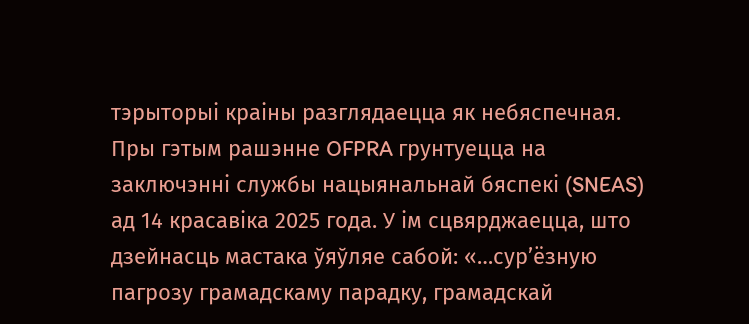тэрыторыі краіны разглядаецца як небяспечная.
Пры гэтым рашэнне OFPRA грунтуецца на заключэнні службы нацыянальнай бяспекі (SNEAS) ад 14 красавіка 2025 года. У ім сцвярджаецца, што дзейнасць мастака ўяўляе сабой: «…сур’ёзную пагрозу грамадскаму парадку, грамадскай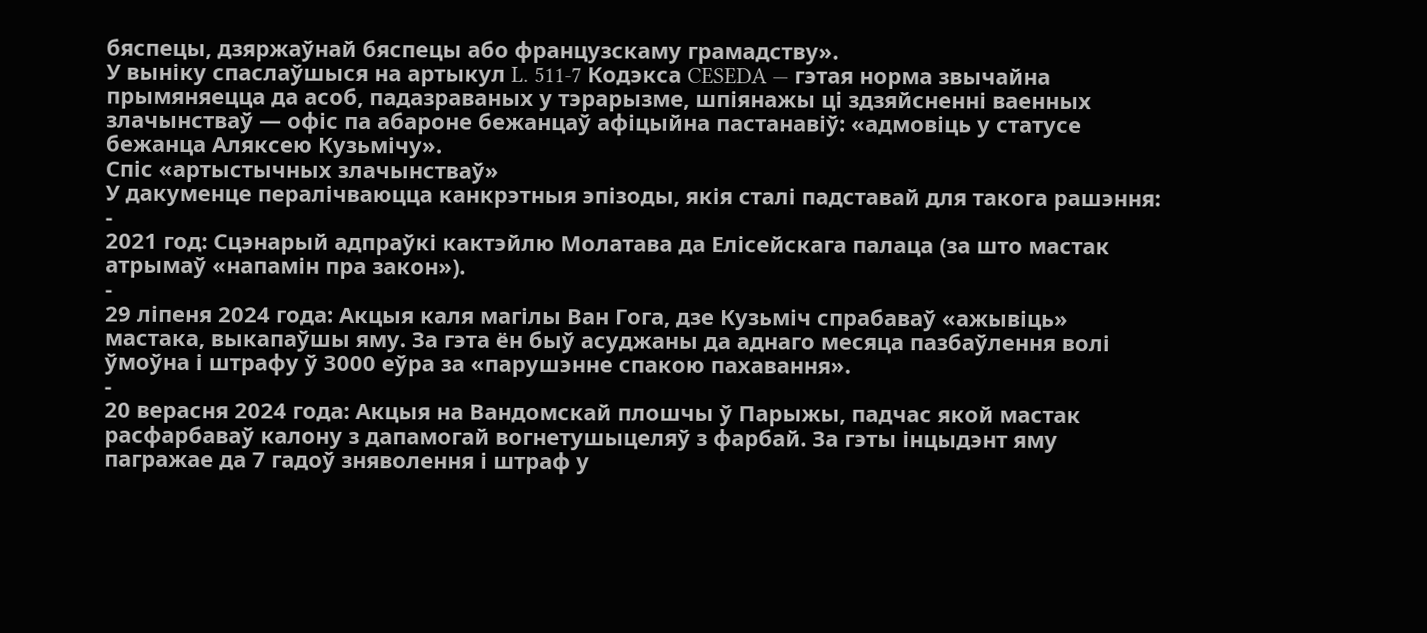бяспецы, дзяржаўнай бяспецы або французскаму грамадству».
У выніку спаслаўшыся на артыкул L. 511-7 Кодэкса CESEDA — гэтая норма звычайна прымяняецца да асоб, падазраваных у тэрарызме, шпіянажы ці здзяйсненні ваенных злачынстваў — офіс па абароне бежанцаў афіцыйна пастанавіў: «адмовіць у статусе бежанца Аляксею Кузьмічу».
Спіс «артыстычных злачынстваў»
У дакуменце пералічваюцца канкрэтныя эпізоды, якія сталі падставай для такога рашэння:
-
2021 год: Сцэнарый адпраўкі кактэйлю Молатава да Елісейскага палаца (за што мастак атрымаў «напамін пра закон»).
-
29 ліпеня 2024 года: Акцыя каля магілы Ван Гога, дзе Кузьміч спрабаваў «ажывіць» мастака, выкапаўшы яму. За гэта ён быў асуджаны да аднаго месяца пазбаўлення волі ўмоўна і штрафу ў 3000 еўра за «парушэнне спакою пахавання».
-
20 верасня 2024 года: Акцыя на Вандомскай плошчы ў Парыжы, падчас якой мастак расфарбаваў калону з дапамогай вогнетушыцеляў з фарбай. За гэты інцыдэнт яму пагражае да 7 гадоў зняволення і штраф у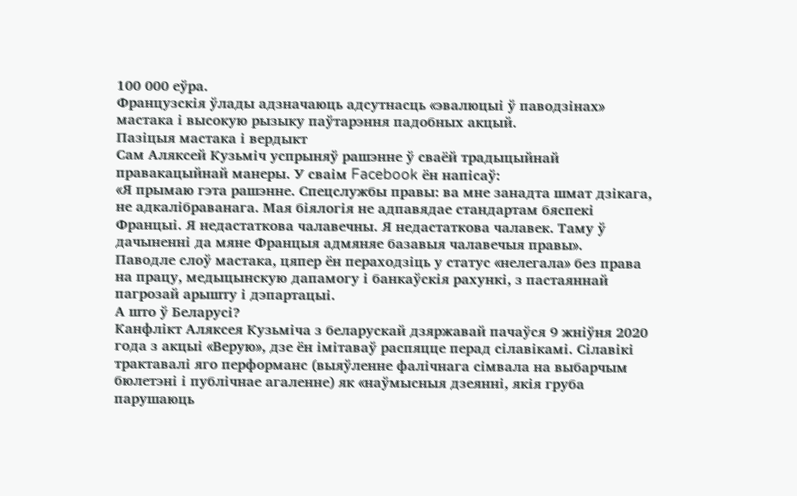100 000 еўра.
Французскія ўлады адзначаюць адсутнасць «эвалюцыі ў паводзінах» мастака і высокую рызыку паўтарэння падобных акцый.
Пазіцыя мастака і вердыкт
Сам Аляксей Кузьміч успрыняў рашэнне ў сваёй традыцыйнай правакацыйнай манеры. У сваім Facebook ён напісаў:
«Я прымаю гэта рашэнне. Спецслужбы правы: ва мне занадта шмат дзікага, не адкалібраванага. Мая біялогія не адпавядае стандартам бяспекі Францыі. Я недастаткова чалавечны. Я недастаткова чалавек. Таму ў дачыненні да мяне Францыя адмяняе базавыя чалавечыя правы».
Паводле слоў мастака, цяпер ён пераходзіць у статус «нелегала» без права на працу, медыцынскую дапамогу і банкаўскія рахункі, з пастаяннай пагрозай арышту і дэпартацыі.
А што ў Беларусі?
Канфлікт Аляксея Кузьміча з беларускай дзяржавай пачаўся 9 жніўня 2020 года з акцыі «Верую», дзе ён імітаваў распяцце перад сілавікамі. Сілавікі трактавалі яго перформанс (выяўленне фалічнага сімвала на выбарчым бюлетэні і публічнае агаленне) як «наўмысныя дзеянні, якія груба парушаюць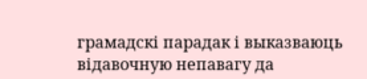грамадскі парадак і выказваюць відавочную непавагу да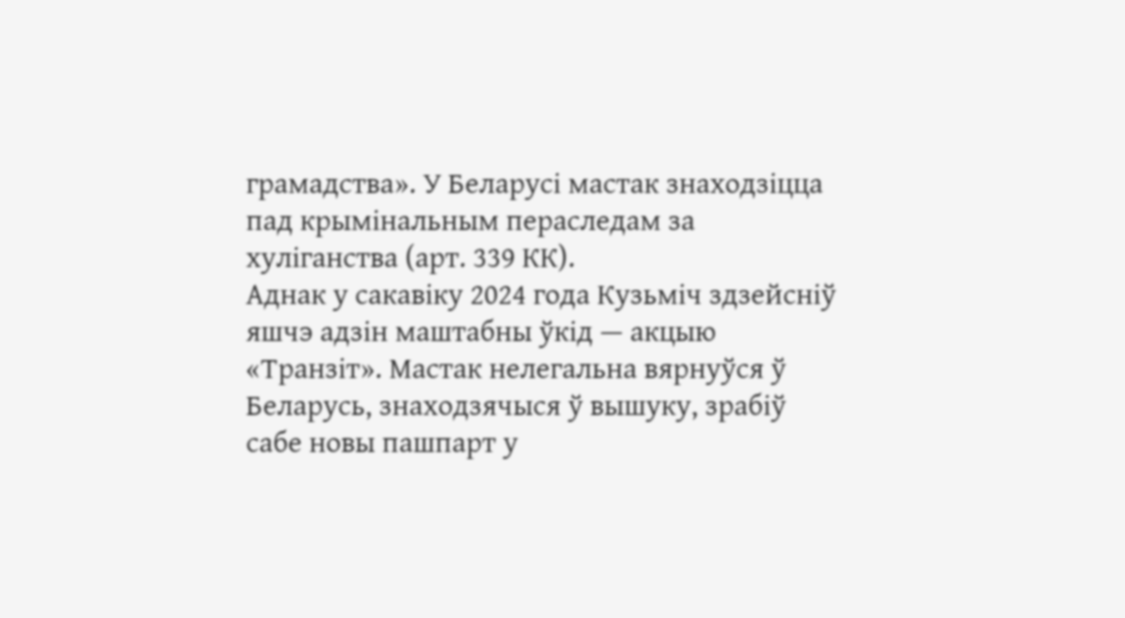грамадства». У Беларусі мастак знаходзіцца пад крымінальным пераследам за хуліганства (арт. 339 КК).
Аднак у сакавіку 2024 года Кузьміч здзейсніў яшчэ адзін маштабны ўкід — акцыю «Транзіт». Мастак нелегальна вярнуўся ў Беларусь, знаходзячыся ў вышуку, зрабіў сабе новы пашпарт у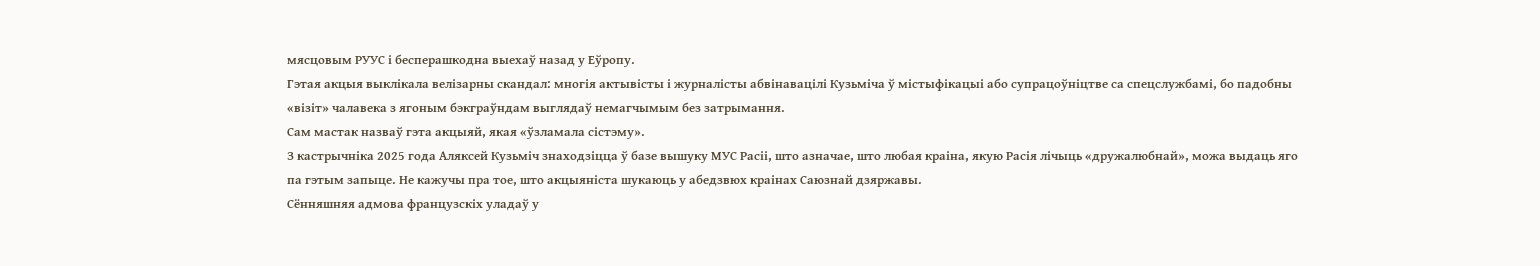мясцовым РУУС і бесперашкодна выехаў назад у Еўропу.
Гэтая акцыя выклікала велізарны скандал: многія актывісты і журналісты абвінавацілі Кузьміча ў містыфікацыі або супрацоўніцтве са спецслужбамі, бо падобны «візіт» чалавека з ягоным бэкграўндам выглядаў немагчымым без затрымання.
Сам мастак назваў гэта акцыяй, якая «ўзламала сістэму».
З кастрычніка 2025 года Аляксей Кузьміч знаходзіцца ў базе вышуку МУС Расіі, што азначае, што любая краіна, якую Расія лічыць «дружалюбнай», можа выдаць яго па гэтым запыце. Не кажучы пра тое, што акцыяніста шукаюць у абедзвюх краінах Саюзнай дзяржавы.
Сённяшняя адмова французскіх уладаў у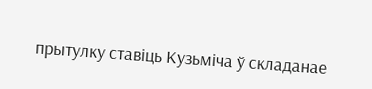прытулку ставіць Кузьміча ў складанае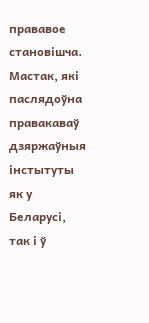прававое становішча. Мастак, які паслядоўна правакаваў дзяржаўныя інстытуты як у Беларусі, так і ў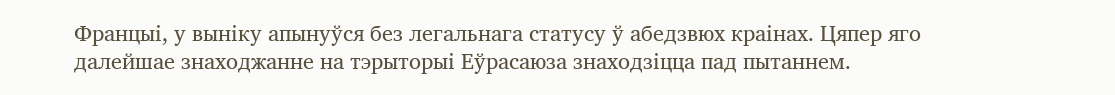Францыі, у выніку апынуўся без легальнага статусу ў абедзвюх краінах. Цяпер яго далейшае знаходжанне на тэрыторыі Еўрасаюза знаходзіцца пад пытаннем.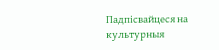Падпісвайцеся на культурныя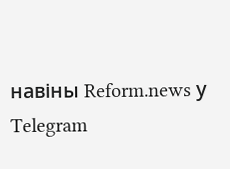навіны Reform.news у Telegram